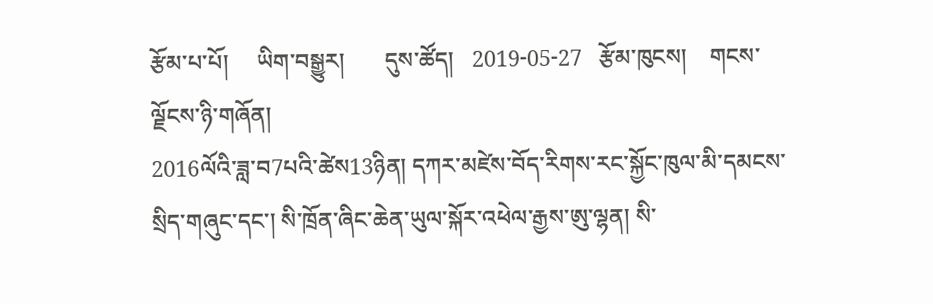རྩོམ་པ་པོ།     ཡིག་བསྒྱུར།       དུས་ཚོད།   2019-05-27   རྩོམ་ཁུངས།    གངས་ལྗོངས་ཉི་གཞོན།
2016ལོའི་ཟླ་བ7པའི་ཚེས13ཉིན། དཀར་མཛེས་བོད་རིགས་རང་སྐྱོང་ཁུལ་མི་དམངས་སྲིད་གཞུང་དང་། སི་ཁྲོན་ཞིང་ཆེན་ཡུལ་སྐོར་འཕེལ་རྒྱས་ཨུ་ལྷན། སི་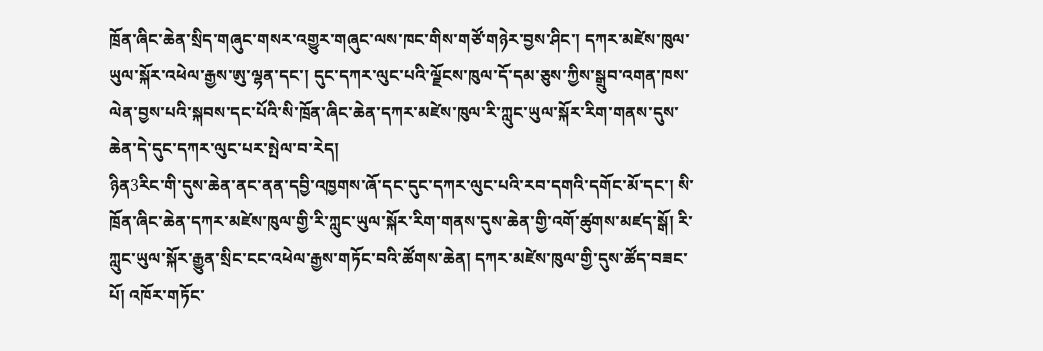ཁྲོན་ཞིང་ཆེན་སྲིད་གཞུང་གསར་འགྱུར་གཞུང་ལས་ཁང་གིས་གཙོ་གཉེར་བྱས་ཤིང་། དཀར་མཛེས་ཁུལ་ཡུལ་སྐོར་འཕེལ་རྒྱས་ཨུ་ལྷན་དང་། དུང་དཀར་ལུང་པའི་ལྗོངས་ཁུལ་དོ་དམ་ཅུས་ཀྱིས་སྒྲུབ་འགན་ཁས་ལེན་བྱས་པའི་སྐབས་དང་པོའི་སི་ཁྲོན་ཞིང་ཆེན་དཀར་མཛེས་ཁུལ་རི་ཀླུང་ཡུལ་སྐོར་རིག་གནས་དུས་ཆེན་དེ་དུང་དཀར་ལུང་པར་སྤེལ་བ་རེད།
ཉིན3རིང་གི་དུས་ཆེན་ནང་ནན་དབྱི་འཁྱགས་ཞོ་དང་དུང་དཀར་ལུང་པའི་རབ་དགའི་དགོང་མོ་དང་། སི་ཁྲོན་ཞིང་ཆེན་དཀར་མཛེས་ཁུལ་གྱི་རི་ཀླུང་ཡུལ་སྐོར་རིག་གནས་དུས་ཆེན་གྱི་འགོ་ཚུགས་མཛད་སྒོ། རི་ཀླུང་ཡུལ་སྐོར་རྒྱུན་སྲིང་ངང་འཕེལ་རྒྱས་གཏོང་བའི་ཚོགས་ཆེན། དཀར་མཛེས་ཁུལ་གྱི་དུས་ཚོད་བཟང་པོ། འཁོར་གཏོང་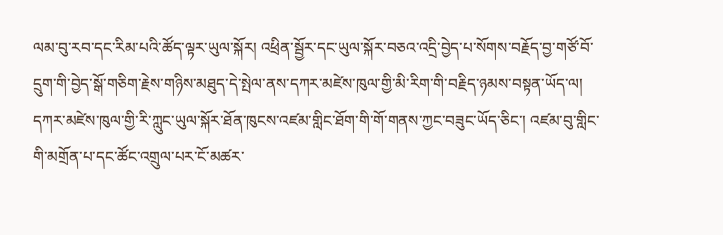ལམ་བུ་རབ་དང་རིམ་པའི་ཚོད་ལྟར་ཡུལ་སྐོར། འཕྲིན་སྦྱོར་དང་ཡུལ་སྐོར་བཅའ་འདྲི་བྱེད་པ་སོགས་བརྗོད་བྱ་གཙོ་བོ་དྲུག་གི་བྱེད་སྒོ་གཅིག་རྗེས་གཉིས་མཐུད་དེ་སྤེལ་ནས་དཀར་མཛེས་ཁུལ་གྱི་མི་རིག་གི་བརྗིད་ཉམས་བསྟན་ཡོད་ལ། དཀར་མཛེས་ཁུལ་གྱི་རི་ཀླུང་ཡུལ་སྐོར་ཐོན་ཁུངས་འཛམ་གླིང་ཐོག་གི་གོ་གནས་ཀྱང་བཟུང་ཡོད་ཅིང་། འཛམ་བུ་གླིང་གི་མགྲོན་པ་དང་ཚོང་འགྲུལ་པར་ངོ་མཚར་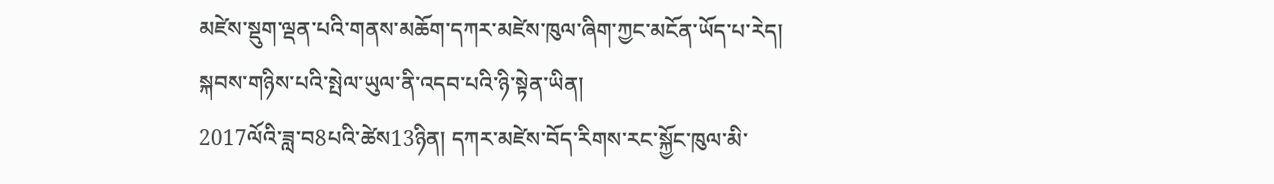མཛེས་སྡུག་ལྡན་པའི་གནས་མཆོག་དཀར་མཛེས་ཁུལ་ཞིག་ཀྱང་མངོན་ཡོད་པ་རེད།
སྐབས་གཉིས་པའི་སྤེལ་ཡུལ་ནི་འདབ་པའི་ཉི་སྟེན་ཡིན།
2017ལོའི་ཟླ་བ8པའི་ཚེས13ཉིན། དཀར་མཛེས་བོད་རིགས་རང་སྐྱོང་ཁུལ་མི་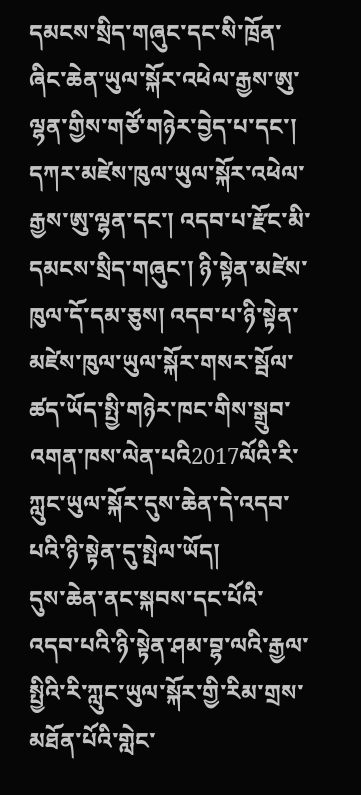དམངས་སྲིད་གཞུང་དང་སི་ཁྲོན་ཞིང་ཆེན་ཡུལ་སྐོར་འཕེལ་རྒྱས་ཨུ་ལྷན་གྱིས་གཙོ་གཉེར་བྱེད་པ་དང་། དཀར་མཛེས་ཁུལ་ཡུལ་སྐོར་འཕེལ་རྒྱས་ཨུ་ལྷན་དང་། འདབ་པ་རྫོང་མི་དམངས་སྲིད་གཞུང་། ཉི་སྟེན་མཛེས་ཁུལ་དོ་དམ་ཅུས། འདབ་པ་ཉི་སྟེན་མཛེས་ཁུལ་ཡུལ་སྐོར་གསར་སྦོལ་ཚད་ཡོད་སྤྱི་གཉེར་ཁང་གིས་སྒྲུབ་འགན་ཁས་ལེན་པའི2017ལོའི་རི་ཀླུང་ཡུལ་སྐོར་དུས་ཆེན་དེ་འདབ་པའི་ཉི་སྟེན་དུ་སྤེལ་ཡོད།
དུས་ཆེན་ནང་སྐབས་དང་པོའི་འདབ་པའི་ཉི་སྟེན་ཤམ་བྷ་ལའི་རྒྱལ་སྤྱིའི་རི་ཀླུང་ཡུལ་སྐོར་གྱི་རིམ་གྲས་མཐོན་པོའི་གླེང་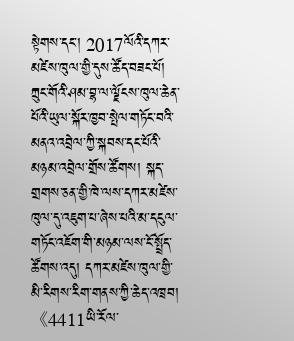སྟེགས་དང་། 2017ལོའི་དཀར་མཛེས་ཁུལ་གྱི་དུས་ཚོད་བཟང་པོ། ཀྲུང་གོའི་ཤམ་བྷ་ལ་ལྗོངས་ཁུལ་ཆེན་པོའི་ཡུལ་སྐོར་ཁྱབ་སྤེལ་གཏོང་བའི་མནའ་འབྲེལ་ཀྱི་སྐབས་དང་པོའི་མཉམ་འབྲེལ་གྲོས་ཚོགས། སྐད་གྲགས་ཅན་གྱི་ཁེ་ལས་དཀར་མཛེས་ཁུལ་དུ་འཇུག་པ་ཞེས་པའི་མ་དངུལ་གཏོང་འཇོག་གི་མཉམ་ལས་ངོ་སྤྲོད་ཚོགས་འདུ། དཀར་མཛེས་ཁུལ་གྱི་མི་རིགས་རིག་གནས་ཀྱི་ཆེད་འཁྲབ། 《4411ཡི་རོལ་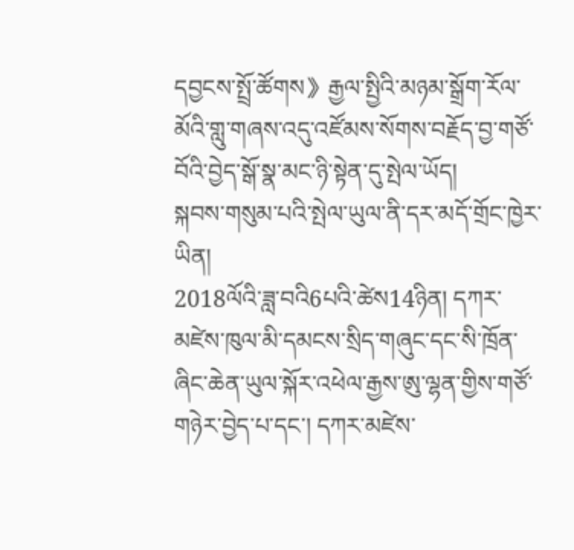དབྱངས་སྤྲོ་ཚོགས》རྒྱལ་སྤྱིའི་མཉམ་སྒྲོག་རོལ་མོའི་གླུ་གཞས་འདུ་འཛོམས་སོགས་བརྗོད་བྱ་གཙོ་བོའི་བྱེད་སྒོ་སྣ་མང་ཉི་སྟེན་དུ་སྤེལ་ཡོད།
སྐབས་གསུམ་པའི་སྤེལ་ཡུལ་ནི་དར་མདོ་གྲོང་ཁྱེར་ཡིན།
2018ལོའི་ཟླ་བའི6པའི་ཚེས14ཉིན། དཀར་མཛེས་ཁུལ་མི་དམངས་སྲིད་གཞུང་དང་སི་ཁྲོན་ཞིང་ཆེན་ཡུལ་སྐོར་འཕེལ་རྒྱས་ཨུ་ལྷན་གྱིས་གཙོ་གཉེར་བྱེད་པ་དང་། དཀར་མཛེས་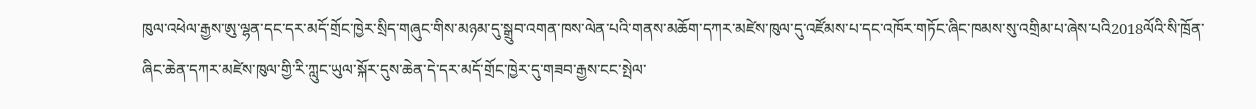ཁུལ་འཕེལ་རྒྱས་ཨུ་ལྷན་དང་དར་མདོ་གྲོང་ཁྱེར་སྲིད་གཞུང་གིས་མཉམ་དུ་སྒྲུབ་འགན་ཁས་ལེན་པའི་གནས་མཆོག་དཀར་མཛེས་ཁུལ་དུ་འཛོམས་པ་དང་འཁོར་གཏོང་ཞིང་ཁམས་སུ་འགྲིམ་པ་ཞེས་པའི2018ལོའི་སི་ཁྲོན་ཞིང་ཆེན་དཀར་མཛེས་ཁུལ་གྱི་རི་ཀླུང་ཡུལ་སྐོར་དུས་ཆེན་དེ་དར་མདོ་གྲོང་ཁྱེར་དུ་གཟབ་རྒྱས་ངང་སྤེལ་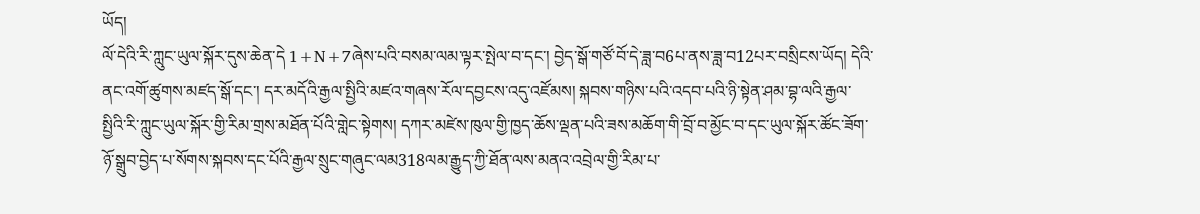ཡོད།
ལོ་དེའི་རི་ཀླུང་ཡུལ་སྐོར་དུས་ཆེན་དེ 1+N+7ཞེས་པའི་བསམ་ལམ་ལྟར་སྤེལ་བ་དང་། བྱེད་སྒོ་གཙོ་བོ་དེ་ཟླ་བ6པ་ནས་ཟླ་བ12པར་བསྲིངས་ཡོད། དེའི་ནང་འགོ་ཚུགས་མཛད་སྒོ་དང་། དར་མདོའི་རྒྱལ་སྤྱིའི་མཛའ་གཞས་རོལ་དབྱངས་འདུ་འཛོམས། སྐབས་གཉིས་པའི་འདབ་པའི་ཉི་སྟེན་ཤམ་བྷ་ལའི་རྒྱལ་སྤྱིའི་རི་ཀླུང་ཡུལ་སྐོར་གྱི་རིམ་གྲས་མཐོན་པོའི་གླེང་སྟེགས། དཀར་མཛེས་ཁུལ་གྱི་ཁྱད་ཆོས་ལྡན་པའི་ཟས་མཆོག་གི་བྲོ་བ་མྱོང་བ་དང་ཡུལ་སྐོར་ཚོང་ཟོག་ཉོ་སྒྲུབ་བྱེད་པ་སོགས་སྐབས་དང་པོའི་རྒྱལ་སྲུང་གཞུང་ལམ318ལམ་རྒྱུད་ཀྱི་ཐོན་ལས་མནའ་འབྲེལ་གྱི་རིམ་པ་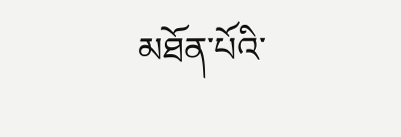མཐོན་པོའི་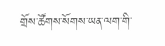གྲོས་ཚོགས་སོགས་ཡན་ལག་གི་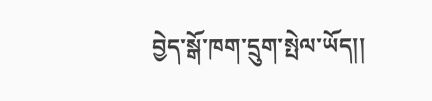བྱེད་སྒོ་ཁག་དྲུག་སྤེལ་ཡོད།།